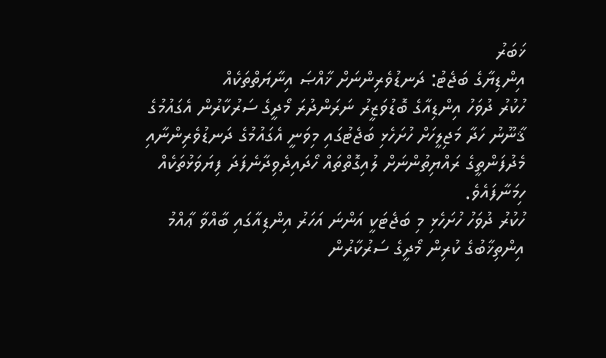ޚަބަރު
އިންޑިޔާގެ ބަޖެޓު: ދަނޑުވެރިންނަށް ޚާއްޞަ އިނާޔަތްތަކެއް
ހުކުރު ދުވަހު އިންޑިއާގެ ބޮޑުވަޒީރު ނަރަންދުރަ މޯދީގެ ސަރުކާރުން އެގައުމުގެ ޤާނޫނު ހަދާ މަޖިލީހަށް ހުށަހެޅި ބަޖެޓުގައި މިވަނީ އެގައުމުގެ ދަނޑުވެރިންނާއި މެދުފަންތީގެ ރައްޔިތުންނަށް ލުއިގޮތްތައް ހޯދައިދެވިދާނެފަދަ ފިޔަވަޅުތަކެއް ހިމަނާފައެވެ.
ހުކުރު ދުވަހު ހުށަހެޅި މި ބަޖެޓަކީ އަންނަ އަހަރު އިންޑިއާގައި ބާއްވާ ޢާއްމު އިންތިޚާބުގެ ކުރިން މޯދީގެ ސަރުކާރުން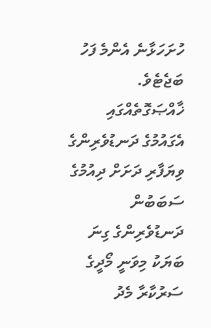ހުށަހަޅާނެ އެންމެ ފަހު ބަޖެޓެވެ. ޚާއްޞަގޮތެއްގައި އެގައުމުގެ ދަނޑުވެރިންގެ ވިޔަފާރި ދަށަށް ދިއުމުގެ ސަބަބުން ދަނޑުވެރިންގެ ގިނަ ބަޔަކު މިވަނީ މޯދީގެ ސަރުކާރާ މެދު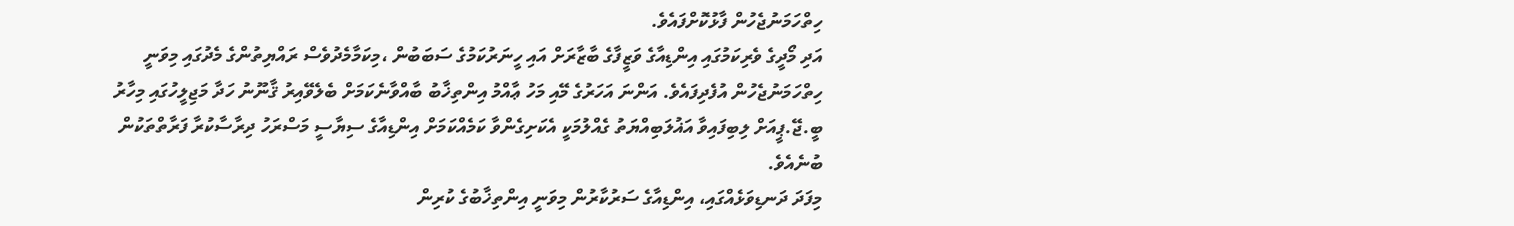ހިތްހަމަނުޖެހުން ފާޅުކޮށްފައެވެ.
އަދި މޯދީގެ ވެރިކަމުގައި އިންޑިއާގެ ވަޒީފާގެ ބާޒާރަށް އައި ހީނަރުކަމުގެ ސަބަބުން ،މިކަމާމެދުވެސް ރައްޔިތުންގެ މެދުގައި މިވަނީ ހިތްހަމަނުޖެހުން އުފެދިފައެވެ. އަންނަ އަހަރުގެ މޭއި މަހު ޢާއްމު އިންތިޚާބު ބާއްވާނެކަމަށް ބެލެވޭއިރު ޤާނޫނު ހަދާ މަޖިލީހުގައި މިހާރު ބީ.ޖޭ.ޕީއަށް ލިބިފައިވާ އަޣުލަބިއްޔަތު ގެއްލުމަކީ އެކަށިގެންވާ ކަމެއްކަމަށް އިންޑިއާގެ ސިޔާސީ މަސްރަހު ދިރާސާކުރާ ފަރާތްތަކުން ބުނެއެވެ.
މިފަދަ ދަނޑިވަޅެއްގައި، އިންޑިއާގެ ސަރުކާރުން މިވަނީ އިންތިޚާބުގެ ކުރިން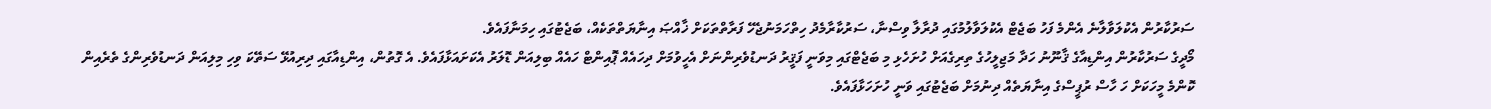ސަރުކާރުން އެކުލަވާލާނެ އެންމެ ފަހު ބަޖެޓް އެކުލަވާލުމުގައި ދުރާލާ ވިސްނާ، ސަރުކާރާމެދު ހިތްހަމަނުޖެހޭ ފަރާތްތަކަށް ޚާއްޞަ އިނާޔަތްތަކެއް، ބަޖެޓުގައި ހިމަނާފައެވެ.
މޯދީގެ ސަރުކާރުން އިންޑިއާގެ ޤާނޫނު ހަދާ މަޖިލީހުގެ ތިރިގެއަށް ހުށަހެޅި މި ބަޖެޓްގައި މިވަނީ ފަޤީރު ދަނޑުވެރިންނަށް އެހީވުމަށް ދިހައެއް ޕޮއިންޓް ހައެއް ބިލިއަން ޑޮލަރު އެކަށައަޅާފައެވެ. އެ ގޮތުން، އިންޑިއާގައި ދިރިއުޅޭ ސަތޭކަ ވިހި މިލިއަން ދަނޑުވެރިންގެ ތެރެއިން ކޮންމެ މީހަކަށް ހަ ހާސް ރުޕީސްގެ އިނާޔަތެއް ދިނުމަށް ބަޖެޓުގައި ވަނީ ހުށަހަޅާފައެވެ.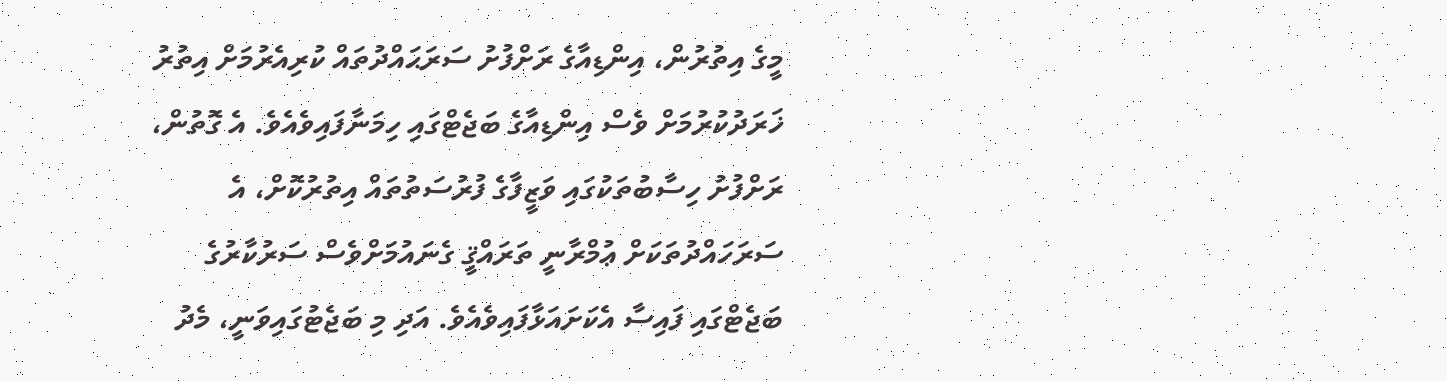މީގެ އިތުރުން، އިންޑިއާގެ ރަށްފުށު ސަރަޙައްދުތައް ކުރިއެރުމަށް އިތުރު ޚަރަދުކުރުމަށް ވެސް އިންޑިއާގެ ބަޖެޓްގައި ހިމަނާފައިވެއެވެ. އެ ގޮތުން، ރަށްފުށު ހިސާބުތަކުގައި ވަޒީފާގެ ފުރުސަތުތައް އިތުރުކޮށް، އެ ސަރަހައްދުތަކަށް ޢުމްރާނީ ތަރައްޤީ ގެނައުމަށްވެސް ސަރުކާރުގެ ބަޖެޓްގައި ފައިސާ އެކަށައަޅާފައިވެއެވެ. އަދި މި ބަޖެޓުގައިވަނީ، މެދު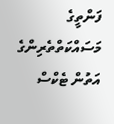ފަންތީގެ މަސައްކަތްތެރިންގެ އަތުން ޓެކްސް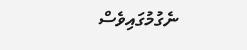ނެގުމުގައިވެސް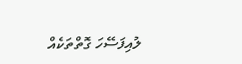ލުއިފަސޭހަ ގޮތްތަކެއް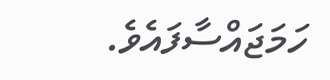ހަމަޖައްސާފައެވެ.